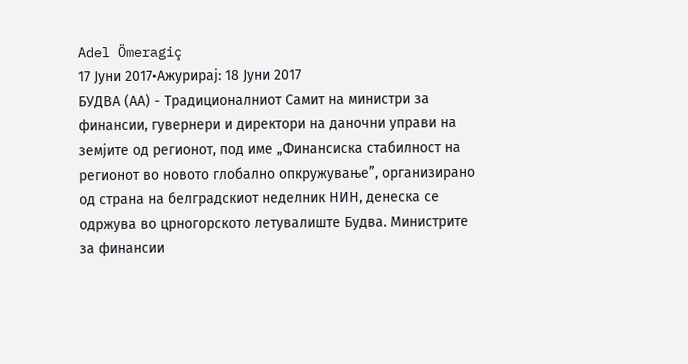Adel Ömeragiç
17 Јуни 2017•Ажурирај: 18 Јуни 2017
БУДВА (АА) - Традиционалниот Самит на министри за финансии, гувернери и директори на даночни управи на земјите од регионот, под име „Финансиска стабилност на регионот во новото глобално опкружување”, организирано од страна на белградскиот неделник НИН, денеска се одржува во црногорското летувалиште Будва. Министрите за финансии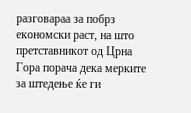разговараа за побрз економски раст, на што претставникот од Црна Гора порача дека мерките за штедење ќе ги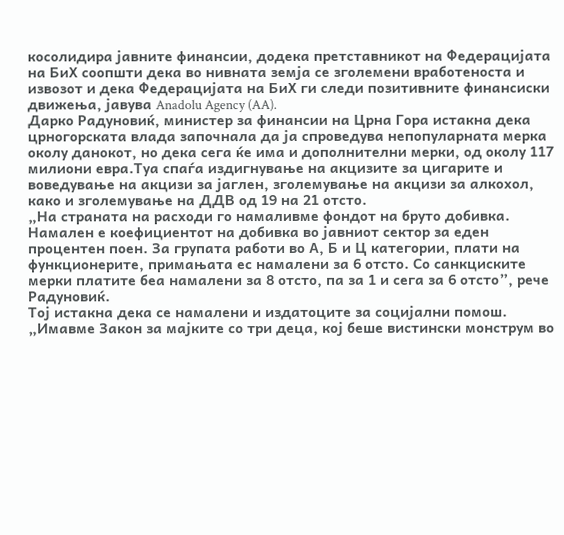косолидира јавните финансии, додека претставникот на Федерацијата на БиХ соопшти дека во нивната земја се зголемени вработеноста и извозот и дека Федерацијата на БиХ ги следи позитивните финансиски движења, јавува Anadolu Agency (AA).
Дарко Радуновиќ, министер за финансии на Црна Гора истакна дека црногорската влада започнала да ја спроведува непопуларната мерка околу данокот, но дека сега ќе има и дополнителни мерки, од околу 117 милиони евра.Туа спаѓа издигнување на акцизите за цигарите и воведување на акцизи за јаглен, зголемување на акцизи за алкохол, како и зголемување на ДДВ од 19 на 21 отсто.
„На страната на расходи го намаливме фондот на бруто добивка. Намален е коефициентот на добивка во јавниот сектор за еден процентен поен. За групата работи во А, Б и Ц категории, плати на функционерите, примањата ес намалени за 6 отсто. Со санкциските мерки платите беа намалени за 8 отсто, па за 1 и сега за 6 отсто”, рече Радуновиќ.
Тој истакна дека се намалени и издатоците за социјални помош.
„Имавме Закон за мајките со три деца, кој беше вистински монструм во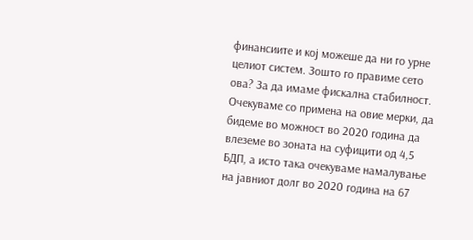финансиите и кој можеше да ни го урне целиот систем. Зошто го правиме сето ова? За да имаме фискална стабилност. Очекуваме со примена на овие мерки, да бидеме во можност во 2020 година да влеземе во зоната на суфицити од 4,5 БДП, а исто така очекуваме намалување на јавниот долг во 2020 година на 67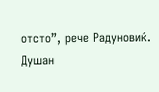отсто”, рече Радуновиќ.
Душан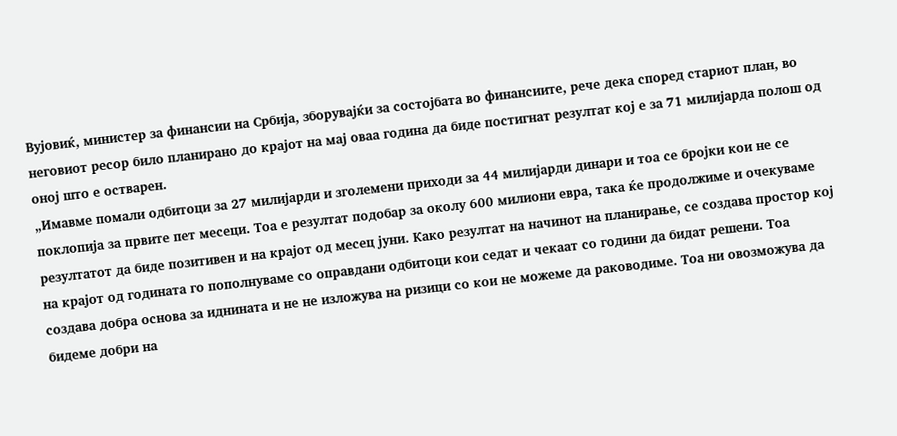Вујовиќ, министер за финансии на Србија, зборувајќи за состојбата во финансиите, рече дека според стариот план, во неговиот ресор било планирано до крајот на мај оваа година да биде постигнат резултат кој е за 71 милијарда полош од оној што е остварен.
„Имавме помали одбитоци за 27 милијарди и зголемени приходи за 44 милијарди динари и тоа се бројки кои не се поклопија за првите пет месеци. Тоа е резултат подобар за околу 600 милиони евра, така ќе продолжиме и очекуваме резултатот да биде позитивен и на крајот од месец јуни. Како резултат на начинот на планирање, се создава простор кој на крајот од годината го пополнуваме со оправдани одбитоци кои седат и чекаат со години да бидат решени. Тоа создава добра основа за иднината и не не изложува на ризици со кои не можеме да раководиме. Тоа ни овозможува да бидеме добри на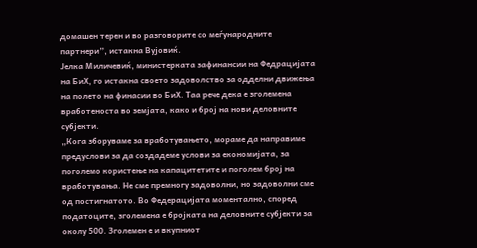домашен терен и во разговорите со меѓународните партнери”, истакна Вујовиќ.
Јелка Миличевиќ, министерката зафинансии на Федрацијата на БиХ, го истакна своето задоволство за одделни движења на полето на финасии во БиХ. Таа рече дека е зголемена вработеноста во земјата, како и број на нови деловните субјекти.
„Кога зборуваме за вработувањето, мораме да направиме предуслови за да создадеме услови за економијата, за поголемо користење на капацитетите и поголем број на вработувања. Не сме премногу задоволни, но задоволни сме од постигнатото. Во Федерацијата моментално, според податоците, зголемена е бројката на деловните субјекти за околу 500. Зголемен е и вкупниот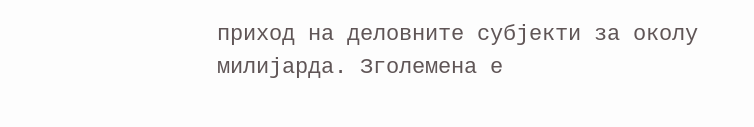приход на деловните субјекти за околу милијарда. Зголемена е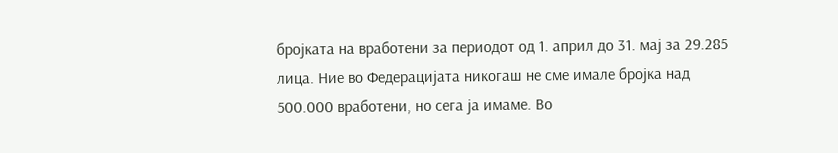бројката на вработени за периодот од 1. април до 31. мај за 29.285 лица. Ние во Федерацијата никогаш не сме имале бројка над 500.000 вработени, но сега ја имаме. Во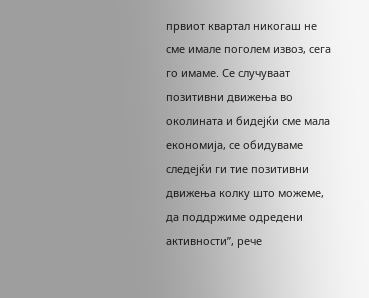првиот квартал никогаш не сме имале поголем извоз, сега го имаме. Се случуваат позитивни движења во околината и бидејќи сме мала економија, се обидуваме следејќи ги тие позитивни движења колку што можеме, да поддржиме одредени активности”, рече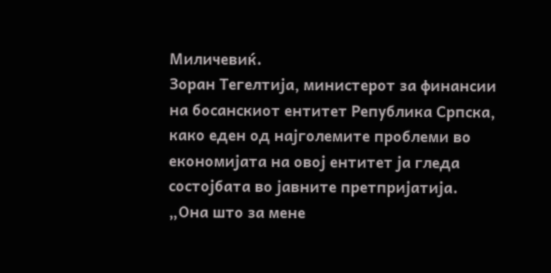Миличевиќ.
Зоран Тегелтија, министерот за финансии на босанскиот ентитет Република Српска, како еден од најголемите проблеми во економијата на овој ентитет ја гледа состојбата во јавните претпријатија.
„Она што за мене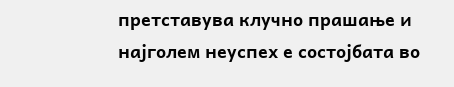претставува клучно прашање и најголем неуспех е состојбата во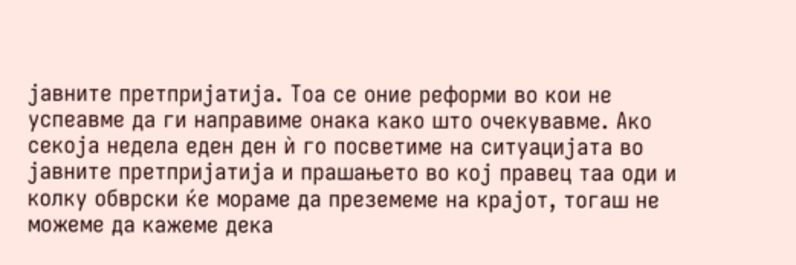јавните претпријатија. Тоа се оние реформи во кои не успеавме да ги направиме онака како што очекувавме. Ако секоја недела еден ден ѝ го посветиме на ситуацијата во јавните претпријатија и прашањето во кој правец таа оди и колку обврски ќе мораме да преземеме на крајот, тогаш не можеме да кажеме дека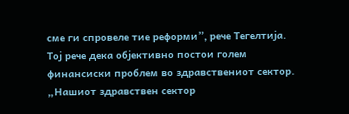сме ги спровеле тие реформи”, рече Тегелтија.
Тој рече дека објективно постои голем финансиски проблем во здравствениот сектор.
„Нашиот здравствен сектор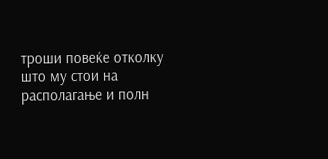троши повеќе отколку што му стои на располагање и полн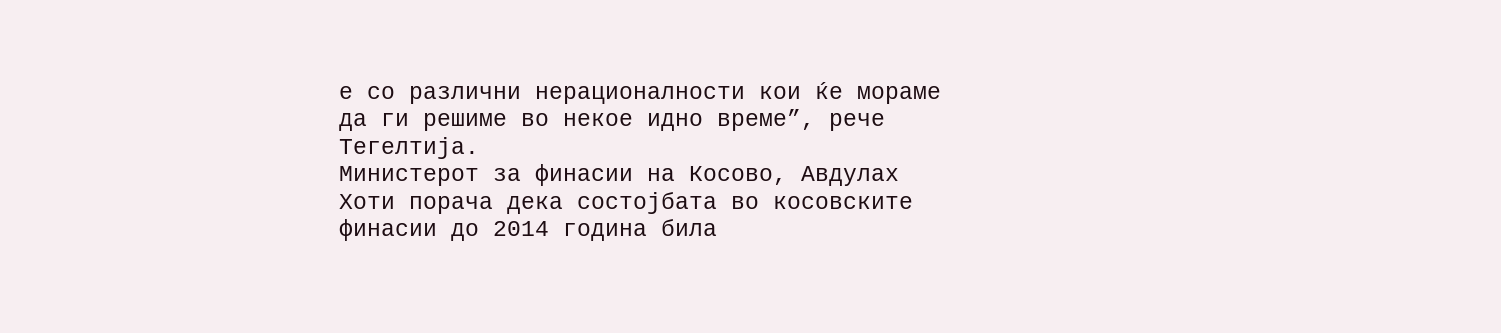е со различни нерационалности кои ќе мораме да ги решиме во некое идно време”, рече Тегелтија.
Министерот за финасии на Косово, Авдулах Хоти порача дека состојбата во косовските финасии до 2014 година била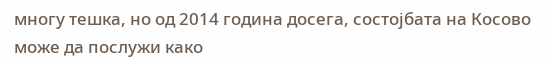многу тешка, но од 2014 година досега, состојбата на Косово може да послужи како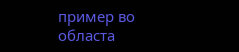пример во областа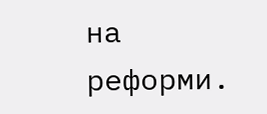на реформи.